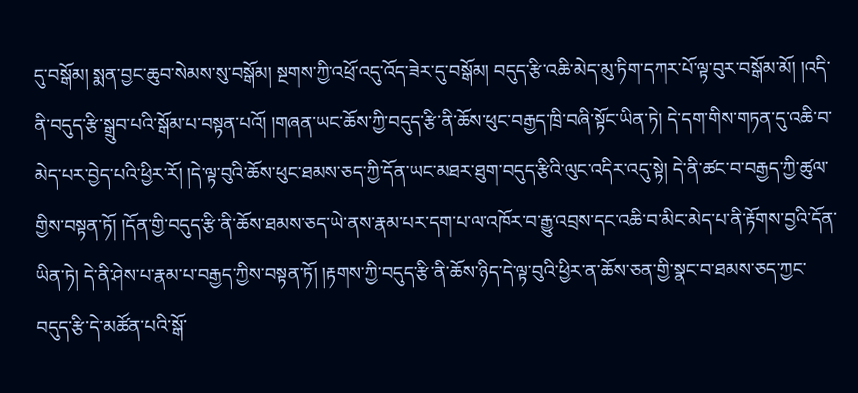དུ་བསྒོམ། སྨན་བྱང་ཆུབ་སེམས་སུ་བསྒོམ། སྔགས་ཀྱི་འཕྲོ་འདུ་འོད་ཟེར་དུ་བསྒོམ། བདུད་རྩི་འཆི་མེད་མུ་ཏིག་དཀར་པོ་ལྟ་བུར་བསྒོམ་མོ། །འདི་ནི་བདུད་རྩི་སྒྲུབ་པའི་སྒོམ་པ་བསྟན་པའོ། །གཞན་ཡང་ཆོས་ཀྱི་བདུད་རྩི་ནི་ཆོས་ཕུང་བརྒྱད་ཁྲི་བཞི་སྟོང་ཡིན་ཏེ། དེ་དག་གིས་གཏན་དུ་འཆི་བ་མེད་པར་བྱེད་པའི་ཕྱིར་རོ། །དེ་ལྟ་བུའི་ཆོས་ཕུང་ཐམས་ཅད་ཀྱི་དོན་ཡང་མཐར་ཐུག་བདུད་རྩིའི་ལུང་འདིར་འདུ་སྟེ། དེ་ནི་ཚང་བ་བརྒྱད་ཀྱི་ཚུལ་གྱིས་བསྟན་ཏོ། །དོན་གྱི་བདུད་རྩི་ནི་ཆོས་ཐམས་ཅད་ཡེ་ནས་རྣམ་པར་དག་པ་ལ་འཁོར་བ་རྒྱུ་འབྲས་དང་འཆི་བ་མིང་མེད་པ་ནི་རྟོགས་བྱའི་དོན་ཡིན་ཏེ། དེ་ནི་ཤེས་པ་རྣམ་པ་བརྒྱད་ཀྱིས་བསྟན་ཏོ། །རྟགས་ཀྱི་བདུད་རྩི་ནི་ཆོས་ཉིད་དེ་ལྟ་བུའི་ཕྱིར་ན་ཆོས་ཅན་གྱི་སྣང་བ་ཐམས་ཅད་ཀྱང་བདུད་རྩི་དེ་མཚོན་པའི་སྒོ་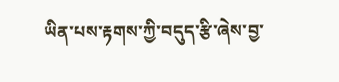ཡིན་པས་རྟགས་ཀྱི་བདུད་རྩི་ཞེས་བྱ་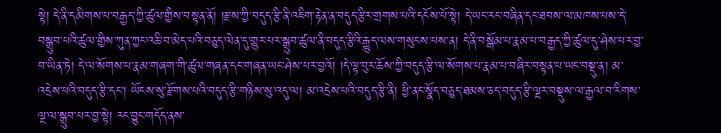སྟེ། དེ་ནི་དམིགས་པ་བརྒྱད་ཀྱི་ཚུལ་གྱིས་བསྟན་ནོ། །རྫས་ཀྱི་བདུད་རྩི་ནི་འཇིག་རྟེན་ན་བདུད་རྩིར་གྲགས་པའི་དངོས་པོ་སྟེ། དེ་ཡང་རང་བཞིན་དང་ཐབས་ལ་མཁས་པས་དེ་བསྒྲུབ་པའི་ཚུལ་གྱིས་ཀུན་ཀྱང་འཆི་བ་མེད་པའི་བཅུད་ལེན་དུ་གྱུར་པར་སྒྲུབ་ཚུལ་ནི་བདུད་རྩིའི་རྒྱུད་ལས་གསུངས་པས་ན། དེ་ནི་བསྒོམ་པ་རྣམ་པ་བརྒྱད་ཀྱི་ཚུལ་དུ་ཤེས་པར་བྱ་བ་ཡིན་ཏེ། དེ་ལ་སོགས་པ་རྣམ་གཞག་གི་ཚུལ་གཞན་དང་གཞན་ཡང་ཤེས་པར་བྱའོ། །དེ་ལྟ་བུར་ཆོས་ཀྱི་བདུད་རྩི་ལ་སོགས་པ་རྣམ་པ་བཞིར་བསྟན་པ་ཡང་བསྡུ་ན། མ་འདྲེས་པའི་བདུད་རྩི་དང་། ཡོངས་སུ་རྫོགས་པའི་བདུད་རྩི་གཉིས་སུ་འདུ་ལ། མ་འདྲེས་པའི་བདུད་རྩི་ནི། ཕྱི་ནང་སྣོད་བཅུད་ཐམས་ཅད་བདུད་རྩི་ལྔར་བསྡུས་ལ་རྒྱལ་བ་རིགས་ལྔ་ལ་སྒྲུབ་པར་བྱ་སྟེ། རང་བྱུང་གདོད་ནས་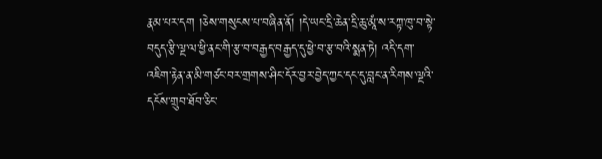རྣམ་པར་དག །ཅེས་གསུངས་པ་བཞིན་ནོ། །དེ་ཡང་དྲི་ཆེན་དྲི་ཆུ་མཱཾ་ས་རཀྟ་ཁུ་བ་སྟེ་བདུད་རྩི་ལྔ་ལ་ཕྱི་ནང་གི་རྩ་བ་བརྒྱད་བརྒྱད་དུ་ཕྱེ་བ་རྩ་བའི་སྨན་ཏེ། འདི་དག་འཇིག་རྟེན་ན་མི་གཙང་བར་གྲགས་ཤིང་དོར་བྱར་བྱེད་ཀྱང་དང་དུ་བླང་ན་རིགས་ལྔའི་དངོས་གྲུབ་ཐོབ་ཅིང་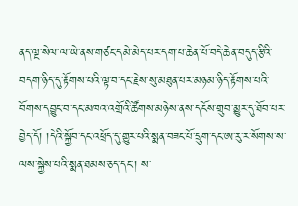ནད་ལྔ་སེལ་ལ་ཡེ་ནས་གཙང་དམེ་མེད་པར་དག་པ་ཆེན་པོ་བདེ་ཆེན་བདུད་རྩིའི་བདག་ཉིད་དུ་རྟོགས་པའི་ལྟ་བ་དང་རྗེས་སུ་མཐུན་པར་མཉམ་ཉིད་རྟོགས་པའི་བོགས་དབྱུང་བ་དང་མཁའ་འགྲོའི་ཚོགས་མཉེས་ནས་དངོས་གྲུབ་མྱུར་དུ་ཐོབ་པར་བྱེད་དོ། །དེའི་སྐྱོབ་དང་འཕྲོད་དུ་གྱུར་པའི་སྨན་བཟང་པོ་དྲུག་དང་ཨ་རུ་ར་སོགས་ས་ལས་སྐྱེས་པའི་སྨན་ཐམས་ཅད་དང་། ས་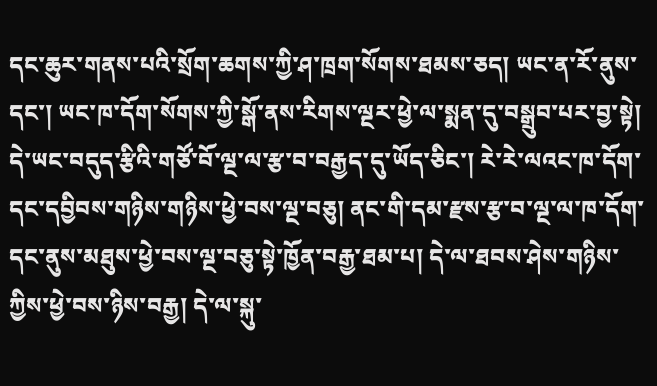དང་ཆུར་གནས་པའི་སྲོག་ཆགས་ཀྱི་ཤ་ཁྲག་སོགས་ཐམས་ཅད། ཡང་ན་རོ་ནུས་དང་། ཡང་ཁ་དོག་སོགས་ཀྱི་སྒོ་ནས་རིགས་ལྔར་ཕྱེ་ལ་སྨན་དུ་བསྒྲུབ་པར་བྱ་སྟེ། དེ་ཡང་བདུད་རྩིའི་གཙོ་བོ་ལྔ་ལ་རྩ་བ་བརྒྱད་དུ་ཡོད་ཅིང་། རེ་རེ་ལའང་ཁ་དོག་དང་དབྱིབས་གཉིས་གཉིས་ཕྱེ་བས་ལྔ་བཅུ། ནང་གི་དམ་རྫས་རྩ་བ་ལྔ་ལ་ཁ་དོག་དང་ནུས་མཐུས་ཕྱེ་བས་ལྔ་བཅུ་སྟེ་ཁྱོན་བརྒྱ་ཐམ་པ། དེ་ལ་ཐབས་ཤེས་གཉིས་ཀྱིས་ཕྱེ་བས་ཉིས་བརྒྱ། དེ་ལ་སྐུ་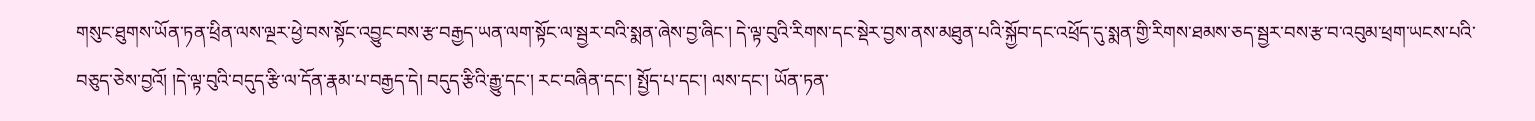གསུང་ཐུགས་ཡོན་ཏན་ཕྲིན་ལས་ལྔར་ཕྱེ་བས་སྟོང་འབྱུང་བས་རྩ་བརྒྱད་ཡན་ལག་སྟོང་ལ་སྦྱར་བའི་སྨན་ཞེས་བྱ་ཞིང་། དེ་ལྟ་བུའི་རིགས་དང་སྡེར་བྱས་ནས་མཐུན་པའི་སྐྱོབ་དང་འཕྲོད་དུ་སྨན་གྱི་རིགས་ཐམས་ཅད་སྦྱར་བས་རྩ་བ་འབུམ་ཕྲག་ཡངས་པའི་བཅུད་ཅེས་བྱའོ། །དེ་ལྟ་བུའི་བདུད་རྩི་ལ་དོན་རྣམ་པ་བརྒྱད་དེ། བདུད་རྩིའི་རྒྱུ་དང་། རང་བཞིན་དང་། སྤྱོད་པ་དང་། ལས་དང་། ཡོན་ཏན་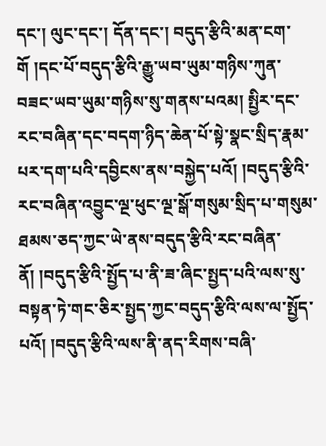དང་། ལུང་དང་། དོན་དང་། བདུད་རྩིའི་མན་ངག་གོ །དང་པོ་བདུད་རྩིའི་རྒྱུ་ཡབ་ཡུམ་གཉིས་ཀུན་བཟང་ཡབ་ཡུམ་གཉིས་སུ་གནས་པའམ། སྤྱིར་དང་རང་བཞིན་དང་བདག་ཉིད་ཆེན་པོ་སྟེ་སྣང་སྲིད་རྣམ་པར་དག་པའི་དབྱིངས་ནས་བསྐྱེད་པའོ། །བདུད་རྩིའི་རང་བཞིན་འབྱུང་ལྔ་ཕུང་ལྔ་སྒོ་གསུམ་སྲིད་པ་གསུམ་ཐམས་ཅད་ཀྱང་ཡེ་ནས་བདུད་རྩིའི་རང་བཞིན་ནོ། །བདུད་རྩིའི་སྤྱོད་པ་ནི་ཟ་ཞིང་སྤྱད་པའི་ལས་སུ་བསྟན་ཏེ་གང་ཅིར་སྤྱད་ཀྱང་བདུད་རྩིའི་ལས་ལ་སྤྱོད་པའོ། །བདུད་རྩིའི་ལས་ནི་ནད་རིགས་བཞི་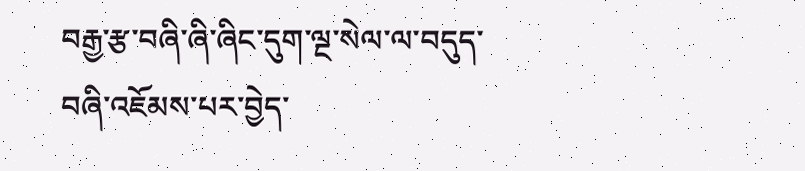བརྒྱ་རྩ་བཞི་ཞི་ཞིང་དུག་ལྔ་སེལ་ལ་བདུད་བཞི་འཇོམས་པར་བྱེད་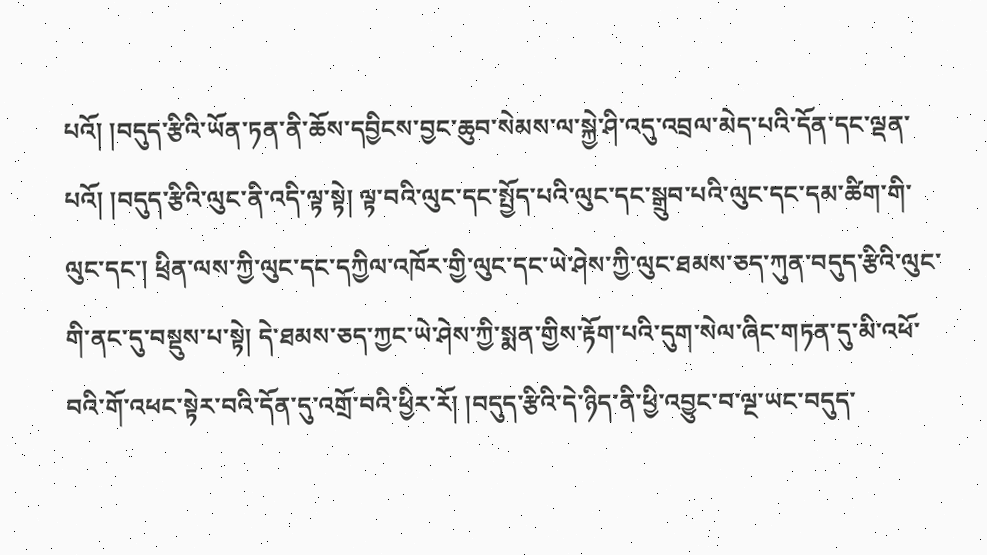པའོ། །བདུད་རྩིའི་ཡོན་ཏན་ནི་ཆོས་དབྱིངས་བྱང་ཆུབ་སེམས་ལ་སྐྱེ་ཤི་འདུ་འབྲལ་མེད་པའི་དོན་དང་ལྡན་པའོ། །བདུད་རྩིའི་ལུང་ནི་འདི་ལྟ་སྟེ། ལྟ་བའི་ལུང་དང་སྤྱོད་པའི་ལུང་དང་སྒྲུབ་པའི་ལུང་དང་དམ་ཚིག་གི་ལུང་དང་། ཕྲིན་ལས་ཀྱི་ལུང་དང་དཀྱིལ་འཁོར་གྱི་ལུང་དང་ཡེ་ཤེས་ཀྱི་ལུང་ཐམས་ཅད་ཀུན་བདུད་རྩིའི་ལུང་གི་ནང་དུ་བསྡུས་པ་སྟེ། དེ་ཐམས་ཅད་ཀྱང་ཡེ་ཤེས་ཀྱི་སྨན་གྱིས་རྟོག་པའི་དུག་སེལ་ཞིང་གཏན་དུ་མི་འཕོ་བའི་གོ་འཕང་སྟེར་བའི་དོན་དུ་འགྲོ་བའི་ཕྱིར་རོ། །བདུད་རྩིའི་དེ་ཉིད་ནི་ཕྱི་འབྱུང་བ་ལྔ་ཡང་བདུད་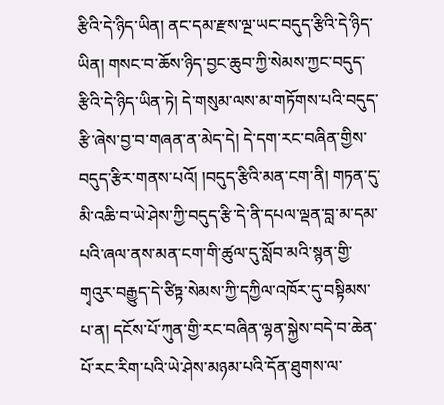རྩིའི་དེ་ཉིད་ཡིན། ནང་དམ་རྫས་ལྔ་ཡང་བདུད་རྩིའི་དེ་ཉིད་ཡིན། གསང་བ་ཆོས་ཉིད་བྱང་ཆུབ་ཀྱི་སེམས་ཀྱང་བདུད་རྩིའི་དེ་ཉིད་ཡིན་ཏེ། དེ་གསུམ་ལས་མ་གཏོགས་པའི་བདུད་རྩི་ཞེས་བྱ་བ་གཞན་ན་མེད་དེ། དེ་དག་རང་བཞིན་གྱིས་བདུད་རྩིར་གནས་པའོ། །བདུད་རྩིའི་མན་ངག་ནི། གཏན་དུ་མི་འཆི་བ་ཡེ་ཤེས་ཀྱི་བདུད་རྩི་དེ་ནི་དཔལ་ལྡན་བླ་མ་དམ་པའི་ཞལ་ནས་མན་ངག་གི་ཚུལ་དུ་སློབ་མའི་སྙན་གྱི་གྭའུར་བརྒྱུད་དེ་ཙིཏྟ་སེམས་ཀྱི་དཀྱིལ་འཁོར་དུ་བསྟིམས་པ་ན། དངོས་པོ་ཀུན་གྱི་རང་བཞིན་ལྷན་སྐྱེས་བདེ་བ་ཆེན་པོ་རང་རིག་པའི་ཡེ་ཤེས་མཉམ་པའི་དོན་ཐུགས་ལ་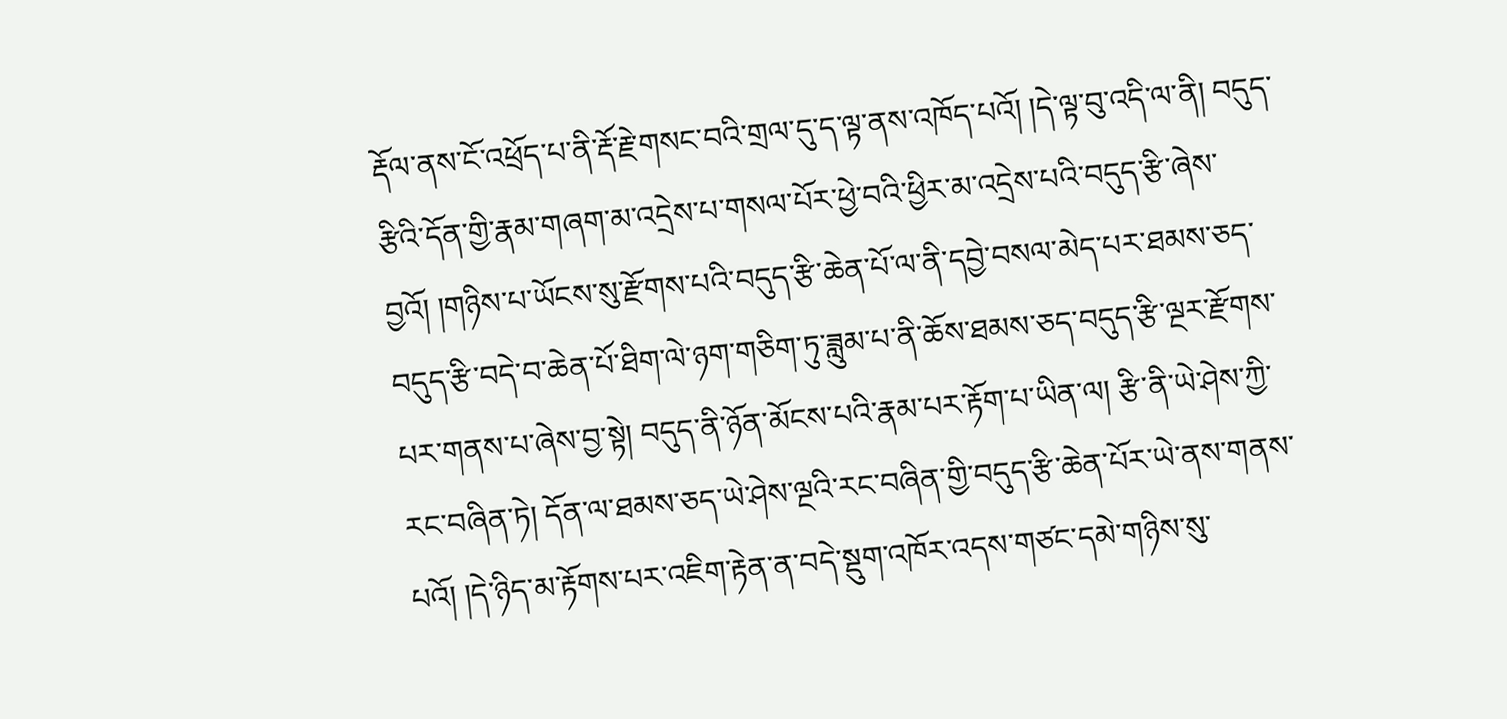རྡོལ་ནས་ངོ་འཕྲོད་པ་ནི་རྡོ་རྗེ་གསང་བའི་གྲལ་དུ་ད་ལྟ་ནས་འཁོད་པའོ། །དེ་ལྟ་བུ་འདི་ལ་ནི། བདུད་རྩིའི་དོན་གྱི་རྣམ་གཞག་མ་འདྲེས་པ་གསལ་པོར་ཕྱེ་བའི་ཕྱིར་མ་འདྲེས་པའི་བདུད་རྩི་ཞེས་བྱའོ། །གཉིས་པ་ཡོངས་སུ་རྫོགས་པའི་བདུད་རྩི་ཆེན་པོ་ལ་ནི་དབྱེ་བསལ་མེད་པར་ཐམས་ཅད་བདུད་རྩི་བདེ་བ་ཆེན་པོ་ཐིག་ལེ་ཉག་གཅིག་ཏུ་ཟླུམ་པ་ནི་ཆོས་ཐམས་ཅད་བདུད་རྩི་ལྔར་རྫོགས་པར་གནས་པ་ཞེས་བྱ་སྟེ། བདུད་ནི་ཉོན་མོངས་པའི་རྣམ་པར་རྟོག་པ་ཡིན་ལ། རྩི་ནི་ཡེ་ཤེས་ཀྱི་རང་བཞིན་ཏེ། དོན་ལ་ཐམས་ཅད་ཡེ་ཤེས་ལྔའི་རང་བཞིན་གྱི་བདུད་རྩི་ཆེན་པོར་ཡེ་ནས་གནས་པའོ། །དེ་ཉིད་མ་རྟོགས་པར་འཇིག་རྟེན་ན་བདེ་སྡུག་འཁོར་འདས་གཙང་དམེ་གཉིས་སུ་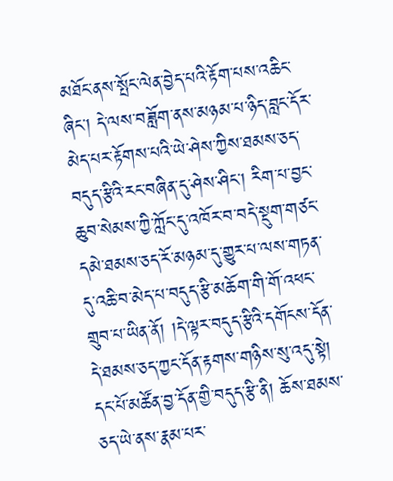མཐོང་ནས་སྤོང་ལེན་བྱེད་པའི་རྟོག་པས་འཆིང་ཞིང་། དེ་ལས་བཟློག་ནས་མཉམ་པ་ཉིད་བླང་དོར་མེད་པར་རྟོགས་པའི་ཡེ་ཤེས་ཀྱིས་ཐམས་ཅད་བདུད་རྩིའི་རང་བཞིན་དུ་ཤེས་ཤིང་། རིག་པ་བྱང་ཆུབ་སེམས་ཀྱི་ཀློང་དུ་འཁོར་བ་བདེ་སྡུག་གཙང་དམེ་ཐམས་ཅད་རོ་མཉམ་དུ་གྱུར་པ་ལས་གཏན་དུ་འཆི་བ་མེད་པ་བདུད་རྩི་མཆོག་གི་གོ་འཕང་གྲུབ་པ་ཡིན་ནོ། །དེ་ལྟར་བདུད་རྩིའི་དགོངས་དོན་དེ་ཐམས་ཅད་ཀྱང་དོན་རྟགས་གཉིས་སུ་འདུ་སྟེ། དང་པོ་མཚོན་བྱ་དོན་གྱི་བདུད་རྩི་ནི། ཆོས་ཐམས་ཅད་ཡེ་ནས་རྣམ་པར་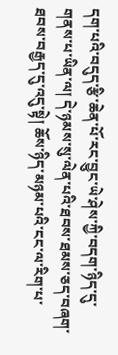དག་པའི་བདུད་རྩི་ཆེན་པོ་རང་བྱུང་ཡེ་ཤེས་ཀྱི་བདག་ཉིད་དུ་གནས་པ་ཡིན་ལ། དེ་ཉམས་སུ་ལེན་པའི་ཐབས་ཐམས་ཅད་བཞག་ཐབས་བརྒྱད་དུ་འདུ་སྟེ། ཆོས་ཉིད་མཉམ་པའི་ངང་ལ་རིག་པ་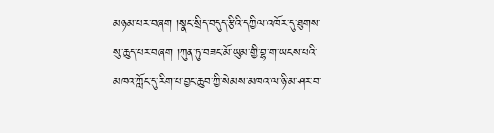མཉམ་པར་བཞག །སྣང་སྲིད་བདུད་རྩིའི་དཀྱིལ་འཁོར་དུ་ཐུགས་སུ་ཆུད་པར་བཞག །ཀུན་ཏུ་བཟང་མོ་ཡུམ་གྱི་བྷ་ག་ཡངས་པའི་མཁའ་ཀློང་དུ་རིག་པ་བྱང་ཆུབ་ཀྱི་སེམས་མཁའ་ལ་ཉི་མ་ཤར་བ་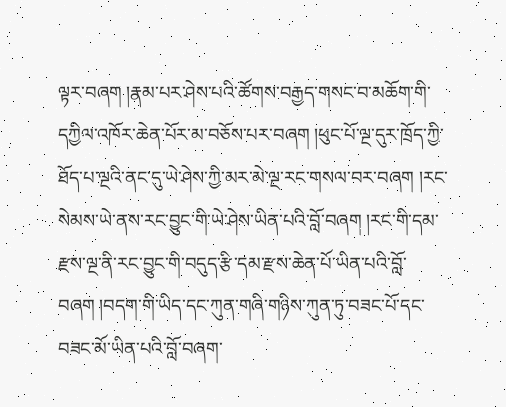ལྟར་བཞག །རྣམ་པར་ཤེས་པའི་ཚོགས་བརྒྱད་གསང་བ་མཆོག་གི་དཀྱིལ་འཁོར་ཆེན་པོར་མ་བཅོས་པར་བཞག །ཕུང་པོ་ལྔ་དུར་ཁྲོད་ཀྱི་ཐོད་པ་ལྔའི་ནང་དུ་ཡེ་ཤེས་ཀྱི་མར་མེ་ལྔ་རང་གསལ་བར་བཞག །རང་སེམས་ཡེ་ནས་རང་བྱུང་གི་ཡེ་ཤེས་ཡིན་པའི་བློ་བཞག །རང་གི་དམ་རྫས་ལྔ་ནི་རང་བྱུང་གི་བདུད་རྩི་དམ་རྫས་ཆེན་པོ་ཡིན་པའི་བློ་བཞག །བདག་གི་ཡིད་དང་ཀུན་གཞི་གཉིས་ཀུན་ཏུ་བཟང་པོ་དང་བཟང་མོ་ཡིན་པའི་བློ་བཞག་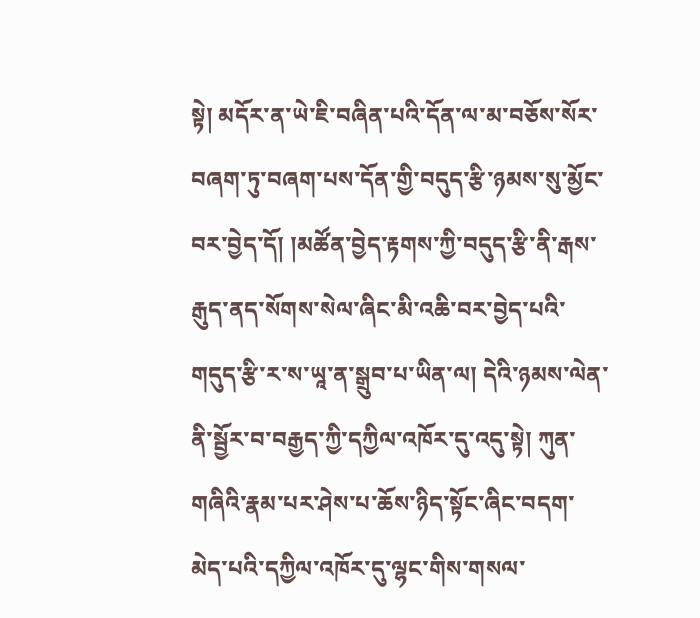སྟེ། མདོར་ན་ཡེ་ཇི་བཞིན་པའི་དོན་ལ་མ་བཅོས་སོར་བཞག་ཏུ་བཞག་པས་དོན་གྱི་བདུད་རྩི་ཉམས་སུ་མྱོང་བར་བྱེད་དོ། །མཚོན་བྱེད་རྟགས་ཀྱི་བདུད་རྩི་ནི་རྒས་རྒུད་ནད་སོགས་སེལ་ཞིང་མི་འཆི་བར་བྱེད་པའི་གདུད་རྩི་ར་ས་ཡཱ་ན་སྒྲུབ་པ་ཡིན་ལ། དེའི་ཉམས་ལེན་ནི་སྦྱོར་བ་བརྒྱད་ཀྱི་དཀྱིལ་འཁོར་དུ་འདུ་སྟེ། ཀུན་གཞིའི་རྣམ་པར་ཤེས་པ་ཆོས་ཉིད་སྟོང་ཞིང་བདག་མེད་པའི་དཀྱིལ་འཁོར་དུ་ལྷང་གིས་གསལ་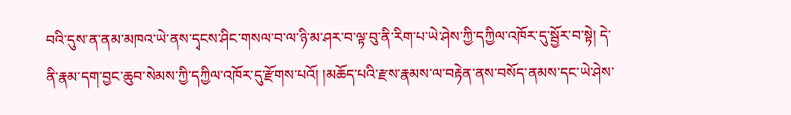བའི་དུས་ན་ནམ་མཁའ་ཡེ་ནས་དྭངས་ཤིང་གསལ་བ་ལ་ཉི་མ་ཤར་བ་ལྟ་བུ་ནི་རིག་པ་ཡེ་ཤེས་ཀྱི་དཀྱིལ་འཁོར་དུ་སྦྱོར་བ་སྟེ། དེ་ནི་རྣམ་དག་བྱང་ཆུབ་སེམས་ཀྱི་དཀྱིལ་འཁོར་དུ་རྫོགས་པའོ། །མཆོད་པའི་རྫས་རྣམས་ལ་བརྟེན་ནས་བསོད་ནམས་དང་ཡེ་ཤེས་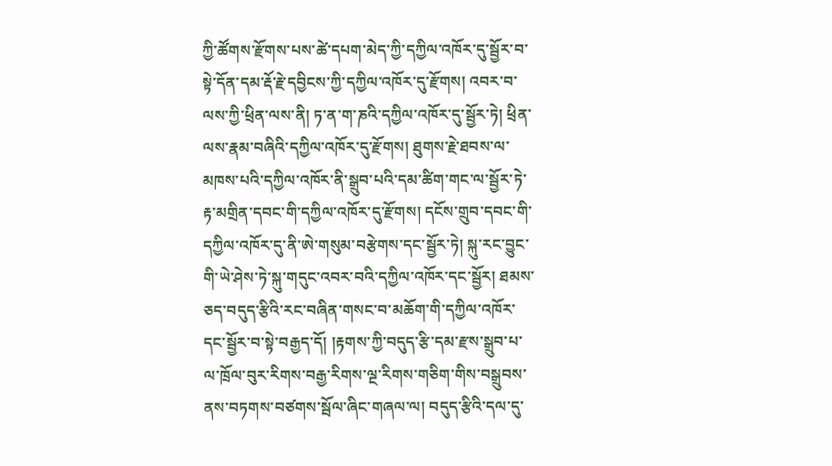ཀྱི་ཚོགས་རྫོགས་པས་ཚེ་དཔག་མེད་ཀྱི་དཀྱིལ་འཁོར་དུ་སྦྱོར་བ་སྟེ་དོན་དམ་རྡོ་རྗེ་དབྱིངས་ཀྱི་དཀྱིལ་འཁོར་དུ་རྫོགས། འབར་བ་ལས་ཀྱི་ཕྲིན་ལས་ནི། ཏ་ན་ག་ཎའི་དཀྱིལ་འཁོར་དུ་སྦྱོར་ཏེ། ཕྲིན་ལས་རྣམ་བཞིའི་དཀྱིལ་འཁོར་དུ་རྫོགས། ཐུགས་རྗེ་ཐབས་ལ་མཁས་པའི་དཀྱིལ་འཁོར་ནི་སྒྲུབ་པའི་དམ་ཚིག་གང་ལ་སྦྱོར་ཏེ་རྟ་མགྲིན་དབང་གི་དཀྱིལ་འཁོར་དུ་རྫོགས། དངོས་གྲུབ་དབང་གི་དཀྱིལ་འཁོར་དུ་ནི་ཨེ་གསུམ་བརྩེགས་དང་སྦྱོར་ཏེ། སྐུ་རང་བྱུང་གི་ཡེ་ཤེས་ཏེ་སྐུ་གདུང་འབར་བའི་དཀྱིལ་འཁོར་དང་སྦྱོར། ཐམས་ཅད་བདུད་རྩིའི་རང་བཞིན་གསང་བ་མཆོག་གི་དཀྱིལ་འཁོར་དང་སྦྱོར་བ་སྟེ་བརྒྱད་དོ། །རྟགས་ཀྱི་བདུད་རྩི་དམ་རྫས་སྒྲུབ་པ་ལ་ཁྲོལ་བུར་རིགས་བརྒྱ་རིགས་ལྔ་རིགས་གཅིག་གིས་བསྒྲུབས་ནས་བཏགས་བཙགས་སྦོལ་ཞིང་གཞལ་ལ། བདུད་རྩིའི་དལ་དུ་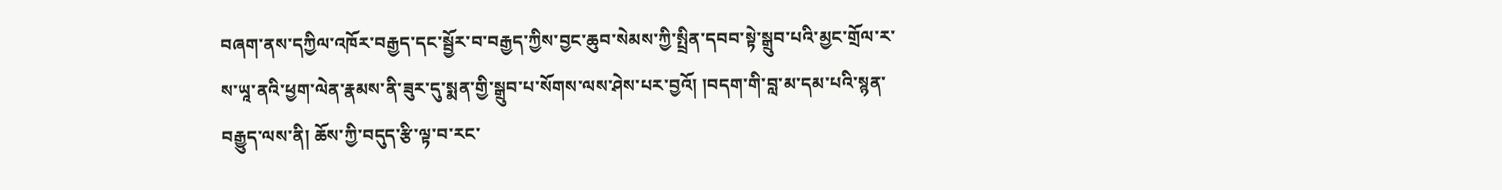བཞག་ནས་དཀྱིལ་འཁོར་བརྒྱད་དང་སྦྱོར་བ་བརྒྱད་ཀྱིས་བྱང་ཆུབ་སེམས་ཀྱི་སྤྲིན་དབབ་སྟེ་སྒྲུབ་པའི་མྱང་གྲོལ་ར་ས་ཡཱ་ནའི་ཕྱག་ལེན་རྣམས་ནི་ཟུར་དུ་སྨན་གྱི་སྒྲུབ་པ་སོགས་ལས་ཤེས་པར་བྱའོ། །བདག་གི་བླ་མ་དམ་པའི་སྙན་བརྒྱུད་ལས་ནི། ཆོས་ཀྱི་བདུད་རྩི་ལྟ་བ་རང་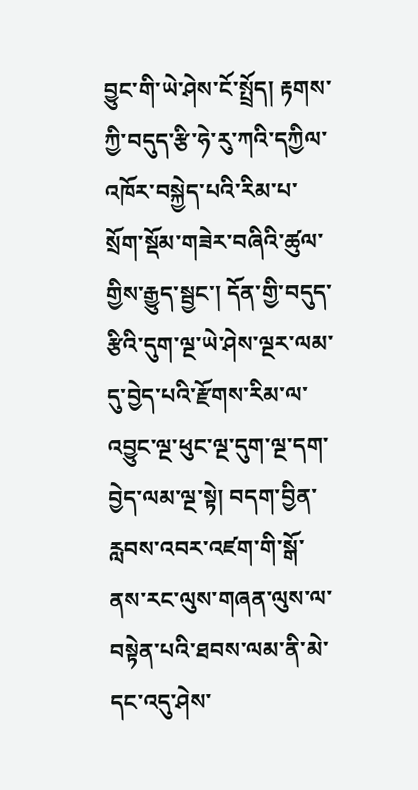བྱུང་གི་ཡེ་ཤེས་ངོ་སྤྲོད། རྟགས་ཀྱི་བདུད་རྩི་ཧེ་རུ་ཀའི་དཀྱིལ་འཁོར་བསྐྱེད་པའི་རིམ་པ་སྲོག་སྡོམ་གཟེར་བཞིའི་ཚུལ་གྱིས་རྒྱུད་སྦྱང་། དོན་གྱི་བདུད་རྩིའི་དུག་ལྔ་ཡེ་ཤེས་ལྔར་ལམ་དུ་བྱེད་པའི་རྫོགས་རིམ་ལ་འབྱུང་ལྔ་ཕུང་ལྔ་དུག་ལྔ་དག་བྱེད་ལམ་ལྔ་སྟེ། བདག་བྱིན་རླབས་འབར་འཛག་གི་སྒོ་ནས་རང་ལུས་གཞན་ལུས་ལ་བསྟེན་པའི་ཐབས་ལམ་ནི་མེ་དང་འདུ་ཤེས་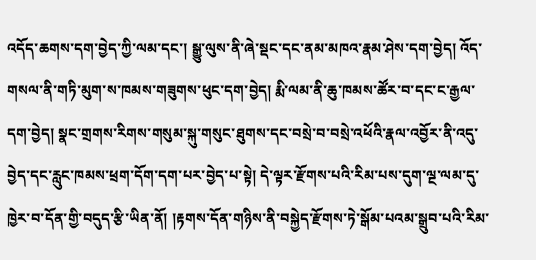འདོད་ཆགས་དག་བྱེད་ཀྱི་ལམ་དང་། སྒྱུ་ལུས་ནི་ཞེ་སྡང་དང་ནམ་མཁའ་རྣམ་ཤེས་དག་བྱེད། འོད་གསལ་ནི་གཏི་མུག་ས་ཁམས་གཟུགས་ཕུང་དག་བྱེད། རྨི་ལམ་ནི་ཆུ་ཁམས་ཚོར་བ་དང་ང་རྒྱལ་དག་བྱེད། སྣང་གྲགས་རིགས་གསུམ་སྐུ་གསུང་ཐུགས་དང་བསྲེ་བ་བསྲེ་འཕོའི་རྣལ་འབྱོར་ནི་འདུ་བྱེད་དང་རླུང་ཁམས་ཕྲག་དོག་དག་པར་བྱེད་པ་སྟེ། དེ་ལྟར་རྫོགས་པའི་རིམ་པས་དུག་ལྔ་ལམ་དུ་ཁྱེར་བ་དོན་གྱི་བདུད་རྩི་ཡིན་ནོ། །རྟགས་དོན་གཉིས་ནི་བསྐྱེད་རྫོགས་ཏེ་སྒོམ་པའམ་སྒྲུབ་པའི་རིམ་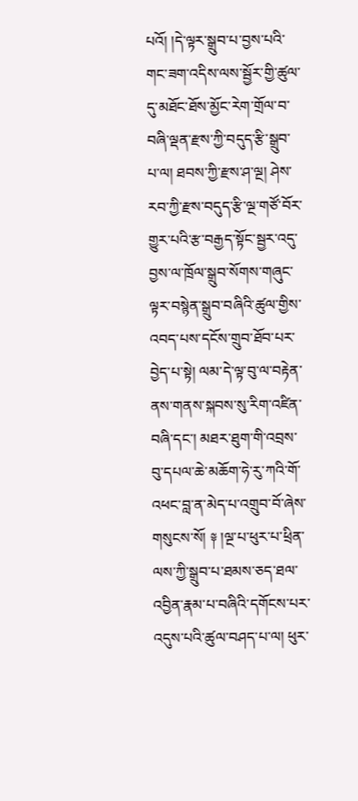པའོ། །དེ་ལྟར་སྒྲུབ་པ་བྱས་པའི་གང་ཟག་འདིས་ལས་སྦྱོར་གྱི་ཚུལ་དུ་མཐོང་ཐོས་མྱོང་རེག་གྲོལ་བ་བཞི་ལྡན་རྫས་ཀྱི་བདུད་རྩི་སྒྲུབ་པ་ལ། ཐབས་ཀྱི་རྫས་ཤ་ལྔ། ཤེས་རབ་ཀྱི་རྫས་བདུད་རྩི་ལྔ་གཙོ་བོར་གྱུར་པའི་རྩ་བརྒྱད་སྟོང་སྦྱར་འདུ་བྱས་ལ་ཁྲོལ་སྒྲུབ་སོགས་གཞུང་ལྟར་བསྙེན་སྒྲུབ་བཞིའི་ཚུལ་གྱིས་འབད་པས་དངོས་གྲུབ་ཐོབ་པར་བྱེད་པ་སྟེ། ལམ་དེ་ལྟ་བུ་ལ་བརྟེན་ནས་གནས་སྐབས་སུ་རིག་འཛིན་བཞི་དང་། མཐར་ཐུག་གི་འབྲས་བུ་དཔལ་ཆེ་མཆོག་ཧེ་རུ་ཀའི་གོ་འཕང་བླ་ན་མེད་པ་འགྲུབ་བོ་ཞེས་གསུངས་སོ། ༈ །ལྔ་པ་ཕུར་པ་ཕྲིན་ལས་ཀྱི་སྒྲུབ་པ་ཐམས་ཅད་ཐལ་འབྱིན་རྣམ་པ་བཞིའི་དགོངས་པར་འདུས་པའི་ཚུལ་བཤད་པ་ལ། ཕུར་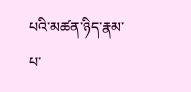པའི་མཚན་ཉིད་རྣམ་པ་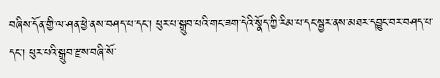བཞིས་དོན་གྱི་ལ་ཤན་ཕྱེ་ནས་བཤད་པ་དང་། ཕུར་པ་སྒྲུབ་པའི་གང་ཟག་དེའི་སྣོད་ཀྱི་རིམ་པ་དང་སྦྱར་ནས་མཐར་དབྱུང་བར་བཤད་པ་དང་། ཕུར་པའི་སྒྲུབ་རྫས་བཞི་སོ་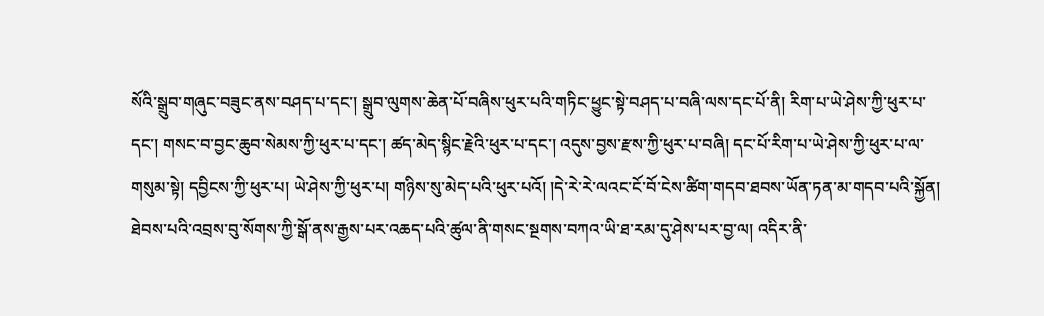སོའི་སྒྲུབ་གཞུང་བཟུང་ནས་བཤད་པ་དང་། སྒྲུབ་ལུགས་ཆེན་པོ་བཞིས་ཕུར་པའི་གཏིང་ཕྱུང་སྟེ་བཤད་པ་བཞི་ལས་དང་པོ་ནི། རིག་པ་ཡེ་ཤེས་ཀྱི་ཕུར་པ་དང་། གསང་བ་བྱང་ཆུབ་སེམས་ཀྱི་ཕུར་པ་དང་། ཚད་མེད་སྙིང་རྗེའི་ཕུར་པ་དང་། འདུས་བྱས་རྫས་ཀྱི་ཕུར་པ་བཞི། དང་པོ་རིག་པ་ཡེ་ཤེས་ཀྱི་ཕུར་པ་ལ་གསུམ་སྟེ། དབྱིངས་ཀྱི་ཕུར་པ། ཡེ་ཤེས་ཀྱི་ཕུར་པ། གཉིས་སུ་མེད་པའི་ཕུར་པའོ། །དེ་རེ་རེ་ལའང་ངོ་བོ་ངེས་ཚིག་གདབ་ཐབས་ཡོན་ཏན་མ་གདབ་པའི་སྐྱོན། ཐེབས་པའི་འབྲས་བུ་སོགས་ཀྱི་སྒོ་ནས་རྒྱས་པར་འཆད་པའི་ཚུལ་ནི་གསང་སྔགས་བཀའ་ཡི་ཐ་རམ་དུ་ཤེས་པར་བྱ་ལ། འདིར་ནི་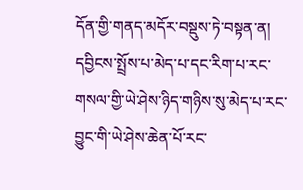དོན་གྱི་གནད་མདོར་བསྡུས་ཏེ་བསྟན་ན། དབྱིངས་སྤྲོས་པ་མེད་པ་དང་རིག་པ་རང་གསལ་གྱི་ཡེ་ཤེས་ཉིད་གཉིས་སུ་མེད་པ་རང་བྱུང་གི་ཡེ་ཤེས་ཆེན་པོ་རང་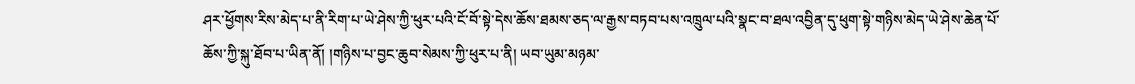ཤར་ཕྱོགས་རིས་མེད་པ་ནི་རིག་པ་ཡེ་ཤེས་ཀྱི་ཕུར་པའི་ངོ་བོ་སྟེ་དེས་ཆོས་ཐམས་ཅད་ལ་རྒྱས་བཏབ་པས་འཁྲུལ་པའི་སྣང་བ་ཐལ་འབྱིན་དུ་ཕུག་སྟེ་གཉིས་མེད་ཡེ་ཤེས་ཆེན་པོ་ཆོས་ཀྱི་སྐུ་ཐོབ་པ་ཡིན་ནོ། །གཉིས་པ་བྱང་ཆུབ་སེམས་ཀྱི་ཕུར་པ་ནི། ཡབ་ཡུམ་མཉམ་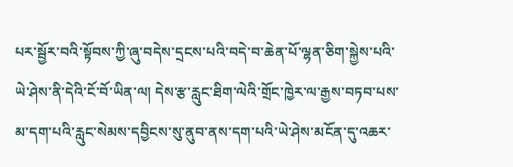པར་སྦྱོར་བའི་སྟོབས་ཀྱི་ཞུ་བདེས་དྲངས་པའི་བདེ་བ་ཆེན་པོ་ལྷན་ཅིག་སྐྱེས་པའི་ཡེ་ཤེས་ནི་དེའི་ངོ་བོ་ཡིན་ལ། དེས་རྩ་རླུང་ཐིག་ལེའི་གྲོང་ཁྱེར་ལ་རྒྱས་བཏབ་པས་མ་དག་པའི་རླུང་སེམས་དབྱིངས་སུ་ནུབ་ནས་དག་པའི་ཡེ་ཤེས་མངོན་དུ་འཆར་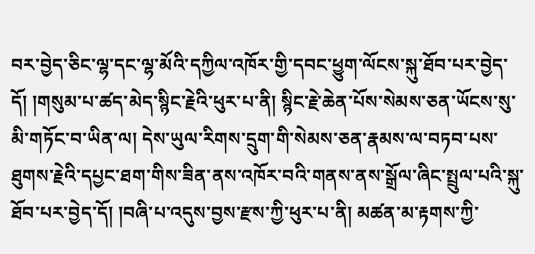བར་བྱེད་ཅིང་ལྷ་དང་ལྷ་མོའི་དཀྱིལ་འཁོར་གྱི་དབང་ཕྱུག་ལོངས་སྐུ་ཐོབ་པར་བྱེད་དོ། །གསུམ་པ་ཚད་མེད་སྙིང་རྗེའི་ཕུར་པ་ནི། སྙིང་རྗེ་ཆེན་པོས་སེམས་ཅན་ཡོངས་སུ་མི་གཏོང་བ་ཡིན་ལ། དེས་ཡུལ་རིགས་དྲུག་གི་སེམས་ཅན་རྣམས་ལ་བཏབ་པས་ཐུགས་རྗེའི་དཔྱང་ཐག་གིས་ཟིན་ནས་འཁོར་བའི་གནས་ནས་སྒྲོལ་ཞིང་སྤྲུལ་པའི་སྐུ་ཐོབ་པར་བྱེད་དོ། །བཞི་པ་འདུས་བྱས་རྫས་ཀྱི་ཕུར་པ་ནི། མཚན་མ་རྟགས་ཀྱི་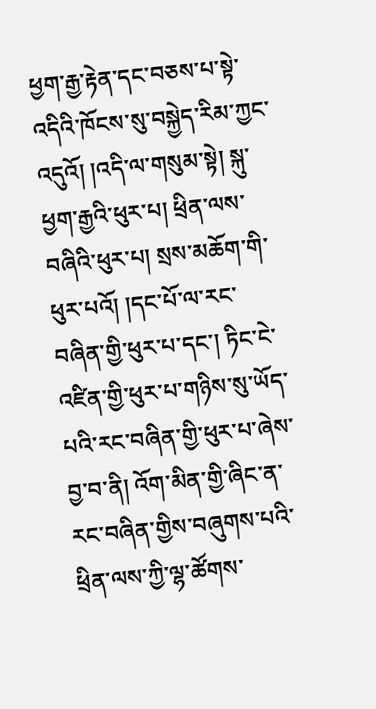ཕྱག་རྒྱ་རྟེན་དང་བཅས་པ་སྟེ་འདིའི་ཁོངས་སུ་བསྐྱེད་རིམ་ཀྱང་འདུའོ། །འདི་ལ་གསུམ་སྟེ། སྐུ་ཕྱག་རྒྱའི་ཕུར་པ། ཕྲིན་ལས་བཞིའི་ཕུར་པ། སྲས་མཆོག་གི་ཕུར་པའོ། །དང་པོ་ལ་རང་བཞིན་གྱི་ཕུར་པ་དང་། ཏིང་ངེ་འཛིན་གྱི་ཕུར་པ་གཉིས་སུ་ཡོད་པའི་རང་བཞིན་གྱི་ཕུར་པ་ཞེས་བྱ་བ་ནི། འོག་མིན་གྱི་ཞིང་ན་རང་བཞིན་གྱིས་བཞུགས་པའི་ཕྲིན་ལས་ཀྱི་ལྷ་ཚོགས་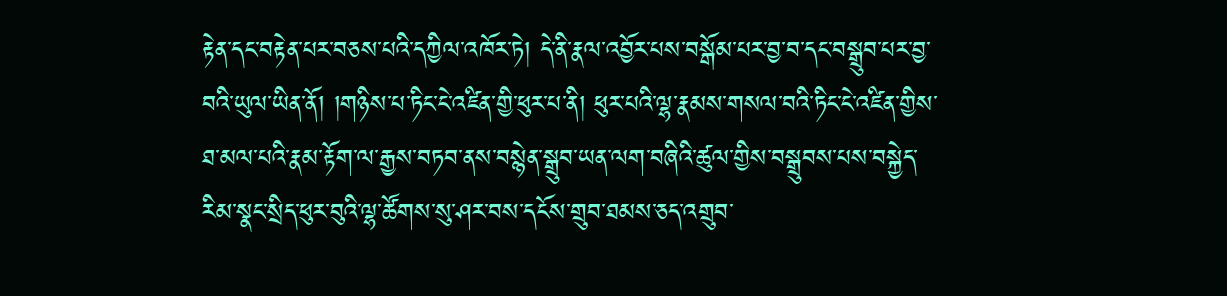རྟེན་དང་བརྟེན་པར་བཅས་པའི་དཀྱིལ་འཁོར་ཏེ། དེ་ནི་རྣལ་འབྱོར་པས་བསྒོམ་པར་བྱ་བ་དང་བསྒྲུབ་པར་བྱ་བའི་ཡུལ་ཡིན་ནོ། །གཉིས་པ་ཏིང་ངེ་འཛིན་གྱི་ཕུར་པ་ནི། ཕུར་པའི་ལྷ་རྣམས་གསལ་བའི་ཏིང་ངེ་འཛིན་གྱིས་ཐ་མལ་པའི་རྣམ་རྟོག་ལ་རྒྱས་བཏབ་ནས་བསྙེན་སྒྲུབ་ཡན་ལག་བཞིའི་ཚུལ་གྱིས་བསྒྲུབས་པས་བསྐྱེད་རིམ་སྣང་སྲིད་ཕུར་བུའི་ལྷ་ཚོགས་སུ་ཤར་བས་དངོས་གྲུབ་ཐམས་ཅད་འགྲུབ་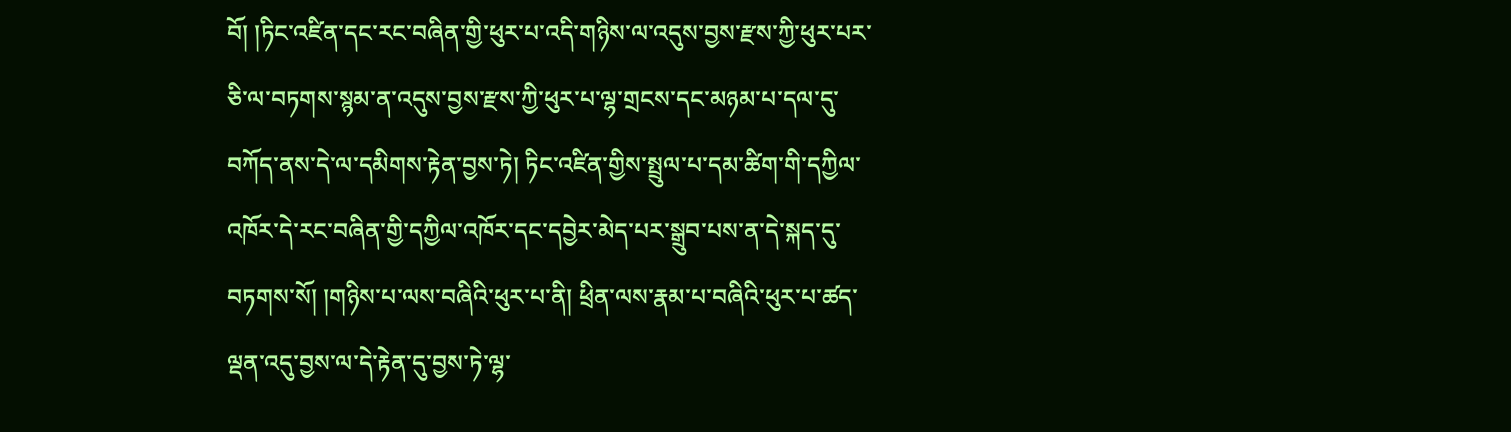བོ། །ཏིང་འཛིན་དང་རང་བཞིན་གྱི་ཕུར་པ་འདི་གཉིས་ལ་འདུས་བྱས་རྫས་ཀྱི་ཕུར་པར་ཅི་ལ་བཏགས་སྙམ་ན་འདུས་བྱས་རྫས་ཀྱི་ཕུར་པ་ལྷ་གྲངས་དང་མཉམ་པ་དལ་དུ་བཀོད་ནས་དེ་ལ་དམིགས་རྟེན་བྱས་ཏེ། ཏིང་འཛིན་གྱིས་སྤྲུལ་པ་དམ་ཚིག་གི་དཀྱིལ་འཁོར་དེ་རང་བཞིན་གྱི་དཀྱིལ་འཁོར་དང་དབྱེར་མེད་པར་སྒྲུབ་པས་ན་དེ་སྐད་དུ་བཏགས་སོ། །གཉིས་པ་ལས་བཞིའི་ཕུར་པ་ནི། ཕྲིན་ལས་རྣམ་པ་བཞིའི་ཕུར་པ་ཚད་ལྡན་འདུ་བྱས་ལ་དེ་རྟེན་དུ་བྱས་ཏེ་ལྷ་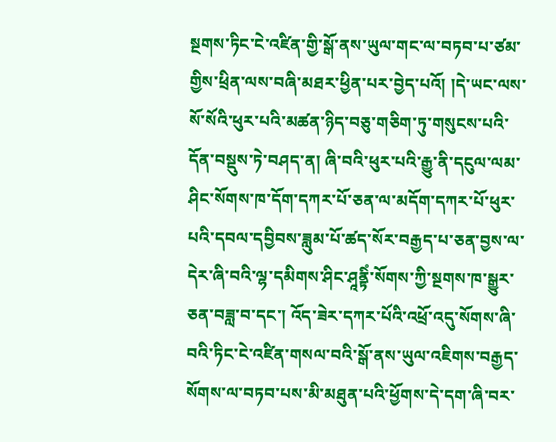སྔགས་ཏིང་ངེ་འཛིན་གྱི་སྒོ་ནས་ཡུལ་གང་ལ་བཏབ་པ་ཙམ་གྱིས་ཕྲིན་ལས་བཞི་མཐར་ཕྱིན་པར་བྱེད་པའོ། །དེ་ཡང་ལས་སོ་སོའི་ཕུར་པའི་མཚན་ཉིད་བཅུ་གཅིག་ཏུ་གསུངས་པའི་དོན་བསྡུས་ཏེ་བཤད་ན། ཞི་བའི་ཕུར་པའི་རྒྱུ་ནི་དངུལ་ལམ་ཤིང་སོགས་ཁ་དོག་དཀར་པོ་ཅན་ལ་མདོག་དཀར་པོ་ཕུར་པའི་དབལ་དབྱིབས་ཟླུམ་པོ་ཚད་སོར་བརྒྱད་པ་ཅན་བྱས་ལ་དེར་ཞི་བའི་ལྷ་དམིགས་ཤིང་ཤཱནྟིཾ་སོགས་ཀྱི་སྔགས་ཁ་སྒྱུར་ཅན་བཟླ་བ་དང་། འོད་ཟེར་དཀར་པོའི་འཕྲོ་འདུ་སོགས་ཞི་བའི་ཏིང་ངེ་འཛིན་གསལ་བའི་སྒོ་ནས་ཡུལ་འཇིགས་བརྒྱད་སོགས་ལ་བཏབ་པས་མི་མཐུན་པའི་ཕྱོགས་དེ་དག་ཞི་བར་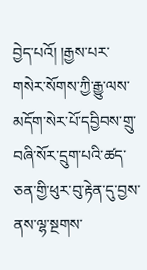བྱེད་པའོ། །རྒྱས་པར་གསེར་སོགས་ཀྱི་རྒྱུ་ལས་མདོག་སེར་པོ་དབྱིབས་གྲུ་བཞི་སོར་དྲུག་པའི་ཚད་ཅན་གྱི་ཕུར་བུ་རྟེན་དུ་བྱས་ནས་ལྷ་སྔགས་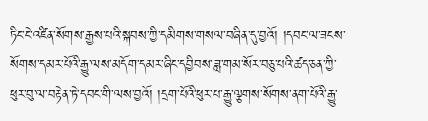ཏིང་ངེ་འཛིན་སོགས་རྒྱས་པའི་སྐབས་ཀྱི་དམིགས་གསལ་བཞིན་དུ་བྱའོ། །དབང་ལ་ཟངས་སོགས་དམར་པོའི་རྒྱུ་ལས་མདོག་དམར་ཞིང་དབྱིབས་ཟླ་གམ་སོར་བཅུ་པའི་ཚད་ཅན་ཀྱི་ཕུར་བུ་ལ་བརྟེན་ཏེ་དབང་གི་ལས་བྱའོ། །དྲག་པོའི་ཕུར་པ་རྒྱུ་ལྕགས་སོགས་ནག་པོའི་རྒྱུ་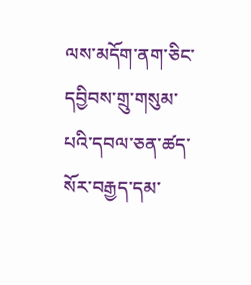ལས་མདོག་ནག་ཅིང་དབྱིབས་གྲུ་གསུམ་པའི་དབལ་ཅན་ཚད་སོར་བརྒྱད་དམ་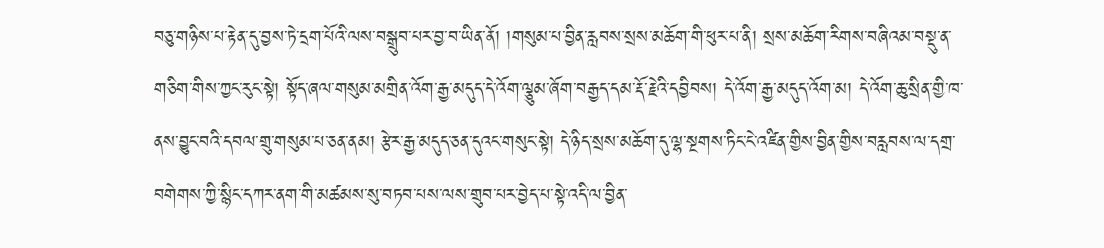བཅུ་གཉིས་པ་རྟེན་དུ་བྱས་ཏེ་དྲག་པོའི་ལས་བསྒྲུབ་པར་བྱ་བ་ཡིན་ནོ། །གསུམ་པ་བྱིན་རླབས་སྲས་མཆོག་གི་ཕུར་པ་ནི། སྲས་མཆོག་རིགས་བཞིའམ་བསྡུ་ན་གཅིག་གིས་ཀྱང་རུང་སྟེ། སྟོད་ཞལ་གསུམ་མགྲིན་འོག་རྒྱ་མདུད་དེ་འོག་ལྕུམ་ཞོག་བརྒྱད་དམ་རྡོ་རྗེའི་དབྱིབས། དེ་འོག་རྒྱ་མདུད་འོག་མ། དེ་འོག་ཆུ་སྲིན་གྱི་ཁ་ནས་བྱུང་བའི་དབལ་གྲུ་གསུམ་པ་ཅན་ནམ། རྩེར་རྒྱ་མདུད་ཅན་དུའང་གསུང་སྟེ། དེ་ཉིད་སྲས་མཆོག་དུ་ལྷ་སྔགས་ཏིང་ངེ་འཛིན་གྱིས་བྱིན་གྱིས་བརླབས་ལ་དགྲ་བགེགས་ཀྱི་སྙིང་དཀར་ནག་གི་མཚམས་སུ་བཏབ་པས་ལས་གྲུབ་པར་བྱེད་པ་སྟེ་འདི་ལ་བྱིན་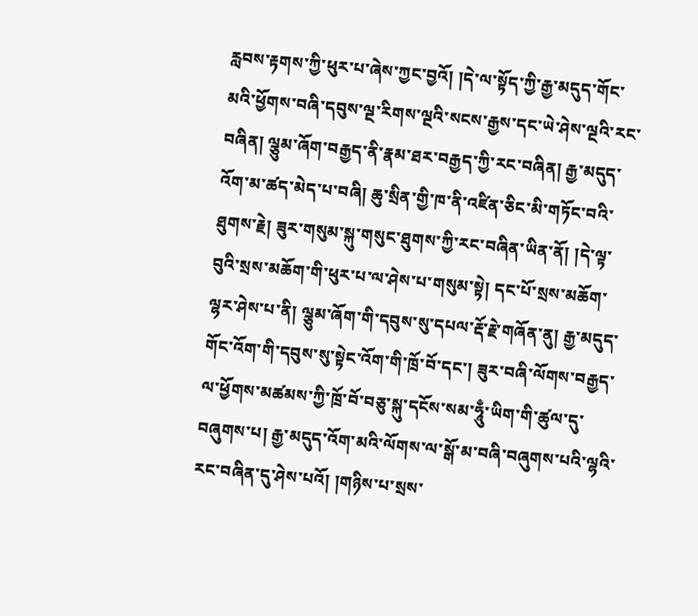རླབས་རྟགས་ཀྱི་ཕུར་པ་ཞེས་ཀྱང་བྱའོ། །དེ་ལ་སྟོད་ཀྱི་རྒྱ་མདུད་གོང་མའི་ཕྱོགས་བཞི་དབུས་ལྔ་རིགས་ལྔའི་སངས་རྒྱས་དང་ཡེ་ཤེས་ལྔའི་རང་བཞིན། ལྕུམ་ཞོག་བརྒྱད་ནི་རྣམ་ཐར་བརྒྱད་ཀྱི་རང་བཞིན། རྒྱ་མདུད་འོག་མ་ཚད་མེད་པ་བཞི། ཆུ་སྲིན་གྱི་ཁ་ནི་འཛིན་ཅིང་མི་གཏོང་བའི་ཐུགས་རྗེ། ཟུར་གསུམ་སྐུ་གསུང་ཐུགས་ཀྱི་རང་བཞིན་ཡིན་ནོ། །དེ་ལྟ་བུའི་སྲས་མཆོག་གི་ཕུར་པ་ལ་ཤེས་པ་གསུམ་སྟེ། དང་པོ་སྲས་མཆོག་ལྷར་ཤེས་པ་ནི། ལྕུམ་ཞོག་གི་དབུས་སུ་དཔལ་རྡོ་རྗེ་གཞོན་ནུ། རྒྱ་མདུད་གོང་འོག་གི་དབུས་སུ་སྟེང་འོག་གི་ཁྲོ་བོ་དང་། ཟུར་བཞི་ལོགས་བརྒྱད་ལ་ཕྱོགས་མཚམས་ཀྱི་ཁྲོ་བོ་བཅུ་སྐུ་དངོས་སམ་ཧཱུྃ་ཡིག་གི་ཚུལ་དུ་བཞུགས་པ། རྒྱ་མདུད་འོག་མའི་ལོགས་ལ་སྒོ་མ་བཞི་བཞུགས་པའི་ལྷའི་རང་བཞིན་དུ་ཤེས་པའོ། །གཉིས་པ་སྲས་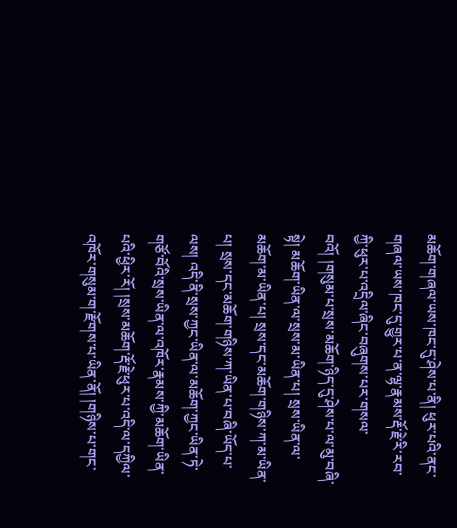མཆོག་གཞལ་ཡས་ཁང་དུ་ཤེས་པ་ནི། ཕུར་པའི་ནང་གཞལ་ཡས་ཁང་དུ་གྱུར་པ་ན་ལྷ་རྣམས་རྡོ་རྗེ་རི་རབ་ཀྱི་ཕུར་པ་འདྲིལ་ཞིང་བཞུགས་པར་གསལ་བའོ། །གསུམ་པ་སྲས་མཆོག་ཉིད་དུ་ཤེས་པ་ལ་མུ་བཞི་སྟེ། མཆོག་ཡིན་ལ་སྲས་མ་ཡིན་པ། སྲས་ཡིན་ལ་མཆོག་མ་ཡིན་པ། སྲས་དང་མཆོག་གཉིས་ཀ་མ་ཡིན་པ། སྲས་དང་མཆོག་གཉིས་ཀ་ཡིན་པ་བཞི་ཡོད་པ་ལས། འདི་ནི་སྲས་ཀྱང་ཡིན་ལ་མཆོག་ཀྱང་ཡིན་ཏེ་གཙོ་བོའི་སྲས་ཡིན་ལ་འཁོར་རྣམས་ཀྱི་མཆོག་ཡིན་པའི་ཕྱིར་རོ། །སྲས་མཆོག་རྡོ་རྗེ་ཕུར་པ་འདི་ལ་དཀྱིལ་འཁོར་གསུམ་ག་རྫོགས་པ་ཡིན་ནོ། །གཉིས་པ་གང་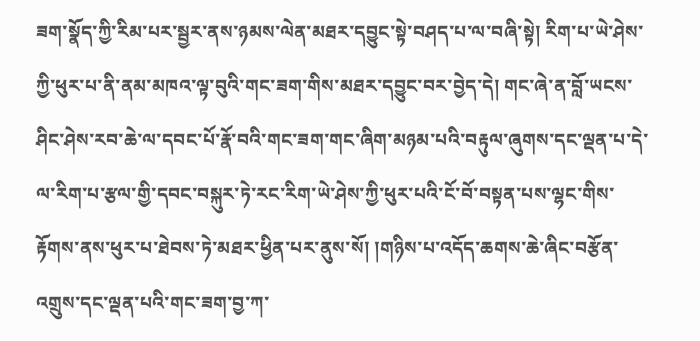ཟག་སྣོད་ཀྱི་རིམ་པར་སྦྱར་ནས་ཉམས་ལེན་མཐར་དབྱུང་སྟེ་བཤད་པ་ལ་བཞི་སྟེ། རིག་པ་ཡེ་ཤེས་ཀྱི་ཕུར་པ་ནི་ནམ་མཁའ་ལྟ་བུའི་གང་ཟག་གིས་མཐར་དབྱུང་བར་བྱེད་དེ། གང་ཞེ་ན་བློ་ཡངས་ཤིང་ཤེས་རབ་ཆེ་ལ་དབང་པོ་རྣོ་བའི་གང་ཟག་གང་ཞིག་མཉམ་པའི་བརྟུལ་ཞུགས་དང་ལྡན་པ་དེ་ལ་རིག་པ་རྩལ་གྱི་དབང་བསྐུར་ཏེ་རང་རིག་ཡེ་ཤེས་ཀྱི་ཕུར་པའི་ངོ་བོ་བསྟན་པས་ལྷང་གིས་རྟོགས་ནས་ཕུར་པ་ཐེབས་ཏེ་མཐར་ཕྱིན་པར་ནུས་སོ། །གཉིས་པ་འདོད་ཆགས་ཆེ་ཞིང་བརྩོན་འགྲུས་དང་ལྡན་པའི་གང་ཟག་བྱ་ཀ་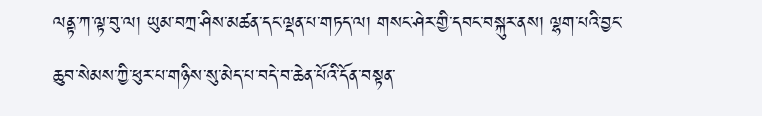ལནྟ་ཀ་ལྟ་བུ་ལ། ཡུམ་བཀྲ་ཤིས་མཚན་དང་ལྡན་པ་གཏད་ལ། གསང་ཤེར་གྱི་དབང་བསྐུར་ནས། ལྷག་པའི་བྱང་ཆུབ་སེམས་ཀྱི་ཕུར་པ་གཉིས་སུ་མེད་པ་བདེ་བ་ཆེན་པོའི་དོན་བསྟན་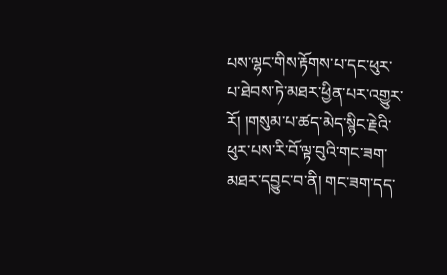པས་ལྷང་གིས་རྟོགས་པ་དང་ཕུར་པ་ཐེབས་ཏེ་མཐར་ཕྱིན་པར་འགྱུར་རོ། །གསུམ་པ་ཚད་མེད་སྙིང་རྗེའི་ཕུར་པས་རི་བོ་ལྟ་བུའི་གང་ཟག་མཐར་དབྱུང་བ་ནི། གང་ཟག་དད་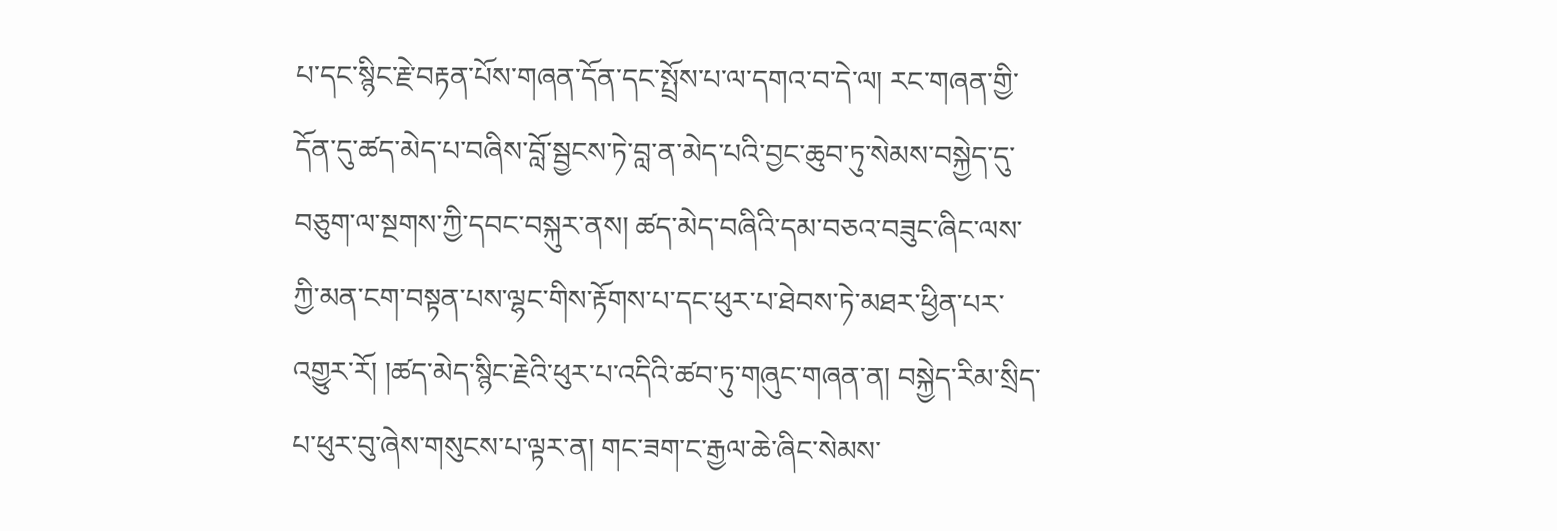པ་དང་སྙིང་རྗེ་བརྟན་པོས་གཞན་དོན་དང་སྤྲོས་པ་ལ་དགའ་བ་དེ་ལ། རང་གཞན་གྱི་དོན་དུ་ཚད་མེད་པ་བཞིས་བློ་སྦྱངས་ཏེ་བླ་ན་མེད་པའི་བྱང་ཆུབ་ཏུ་སེམས་བསྐྱེད་དུ་བཅུག་ལ་སྔགས་ཀྱི་དབང་བསྐུར་ནས། ཚད་མེད་བཞིའི་དམ་བཅའ་བཟུང་ཞིང་ལས་ཀྱི་མན་ངག་བསྟན་པས་ལྷང་གིས་རྟོགས་པ་དང་ཕུར་པ་ཐེབས་ཏེ་མཐར་ཕྱིན་པར་འགྱུར་རོ། །ཚད་མེད་སྙིང་རྗེའི་ཕུར་པ་འདིའི་ཚབ་ཏུ་གཞུང་གཞན་ན། བསྐྱེད་རིམ་སྲིད་པ་ཕུར་བུ་ཞེས་གསུངས་པ་ལྟར་ན། གང་ཟག་ང་རྒྱལ་ཆེ་ཞིང་སེམས་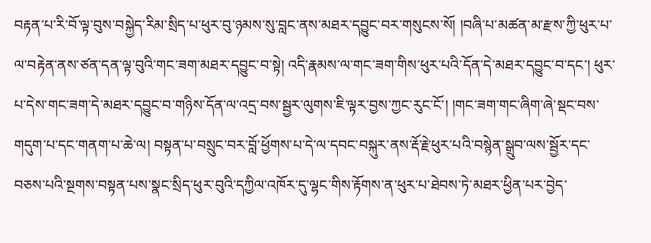བརྟན་པ་རི་བོ་ལྟ་བུས་བསྐྱེད་རིམ་སྲིད་པ་ཕུར་བུ་ཉམས་སུ་བླང་ནས་མཐར་དབྱུང་བར་གསུངས་སོ། །བཞི་པ་མཚན་མ་རྫས་ཀྱི་ཕུར་པ་ལ་བརྟེན་ནས་ཙན་དན་ལྟ་བུའི་གང་ཟག་མཐར་དབྱུང་བ་སྟེ། འདི་རྣམས་ལ་གང་ཟག་གིས་ཕུར་པའི་དོན་དེ་མཐར་དབྱུང་བ་དང་། ཕུར་པ་དེས་གང་ཟག་དེ་མཐར་དབྱུང་བ་གཉིས་དོན་ལ་འདྲ་བས་སྦྱར་ལུགས་ཇི་ལྟར་བྱས་ཀྱང་རུང་ངོ་། །གང་ཟག་གང་ཞིག་ཞེ་སྡང་བས་གདུག་པ་དང་གནག་པ་ཆེ་ལ། བསྟན་པ་བསྲུང་བར་བློ་ཕྱོགས་པ་དེ་ལ་དབང་བསྐུར་ནས་རྡོ་རྗེ་ཕུར་པའི་བསྙེན་སྒྲུབ་ལས་སྦྱོར་དང་བཅས་པའི་སྔགས་བསྟན་པས་སྣང་སྲིད་ཕུར་བུའི་དཀྱིལ་འཁོར་དུ་ལྷང་གིས་རྟོགས་ན་ཕུར་པ་ཐེབས་ཏེ་མཐར་ཕྱིན་པར་བྱེད་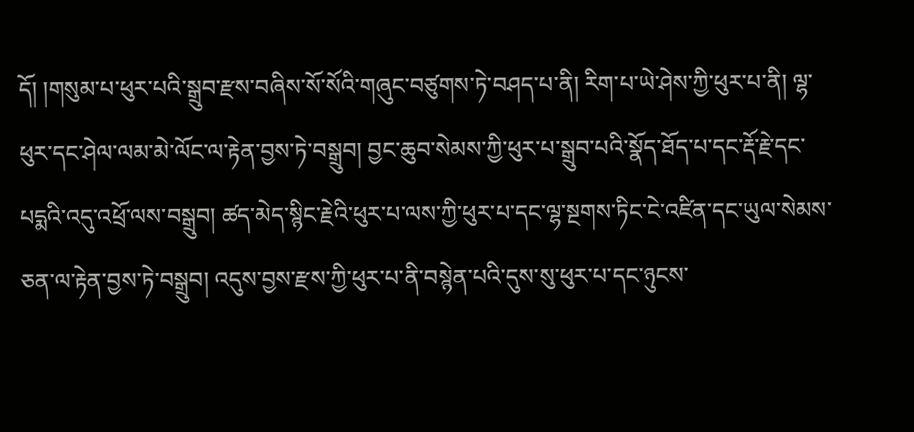དོ། །གསུམ་པ་ཕུར་པའི་སྒྲུབ་རྫས་བཞིས་སོ་སོའི་གཞུང་བཙུགས་ཏེ་བཤད་པ་ནི། རིག་པ་ཡེ་ཤེས་ཀྱི་ཕུར་པ་ནི། ལྷ་ཕུར་དང་ཤེལ་ལམ་མེ་ལོང་ལ་རྟེན་བྱས་ཏེ་བསྒྲུབ། བྱང་ཆུབ་སེམས་ཀྱི་ཕུར་པ་སྒྲུབ་པའི་སྣོད་ཐོད་པ་དང་རྡོ་རྗེ་དང་པདྨའི་འདུ་འཕྲོ་ལས་བསྒྲུབ། ཚད་མེད་སྙིང་རྗེའི་ཕུར་པ་ལས་ཀྱི་ཕུར་པ་དང་ལྷ་སྔགས་ཏིང་ངེ་འཛིན་དང་ཡུལ་སེམས་ཅན་ལ་རྟེན་བྱས་ཏེ་བསྒྲུབ། འདུས་བྱས་རྫས་ཀྱི་ཕུར་པ་ནི་བསྙེན་པའི་དུས་སུ་ཕུར་པ་དང་ཉུངས་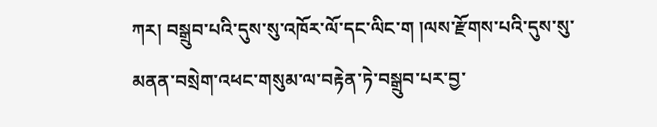ཀར། བསྒྲུབ་པའི་དུས་སུ་འཁོར་ལོ་དང་ལིང་ག །ལས་རྫོགས་པའི་དུས་སུ་མནན་བསྲེག་འཕང་གསུམ་ལ་བརྟེན་ཏེ་བསྒྲུབ་པར་བྱ་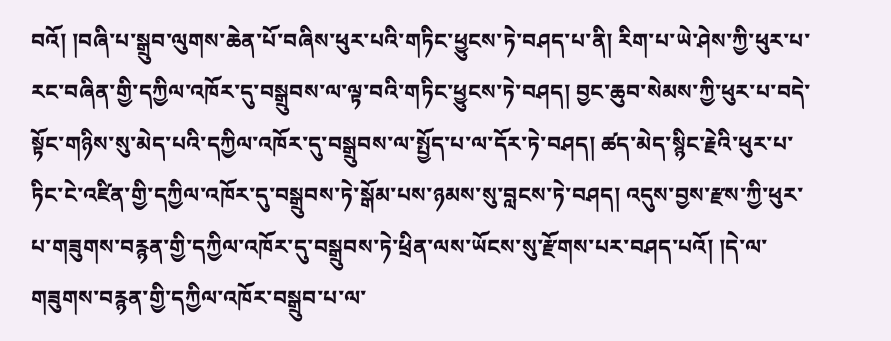བའོ། །བཞི་པ་སྒྲུབ་ལུགས་ཆེན་པོ་བཞིས་ཕུར་པའི་གཏིང་ཕྱུངས་ཏེ་བཤད་པ་ནི། རིག་པ་ཡེ་ཤེས་ཀྱི་ཕུར་པ་རང་བཞིན་གྱི་དཀྱིལ་འཁོར་དུ་བསྒྲུབས་ལ་ལྟ་བའི་གཏིང་ཕྱུངས་ཏེ་བཤད། བྱང་ཆུབ་སེམས་ཀྱི་ཕུར་པ་བདེ་སྟོང་གཉིས་སུ་མེད་པའི་དཀྱིལ་འཁོར་དུ་བསྒྲུབས་ལ་སྤྱོད་པ་ལ་དོར་ཏེ་བཤད། ཚད་མེད་སྙིང་རྗེའི་ཕུར་པ་ཏིང་ངེ་འཛིན་གྱི་དཀྱིལ་འཁོར་དུ་བསྒྲུབས་ཏེ་སྒོམ་པས་ཉམས་སུ་བླངས་ཏེ་བཤད། འདུས་བྱས་རྫས་ཀྱི་ཕུར་པ་གཟུགས་བརྙན་གྱི་དཀྱིལ་འཁོར་དུ་བསྒྲུབས་ཏེ་ཕྲིན་ལས་ཡོངས་སུ་རྫོགས་པར་བཤད་པའོ། །དེ་ལ་གཟུགས་བརྙན་གྱི་དཀྱིལ་འཁོར་བསྒྲུབ་པ་ལ་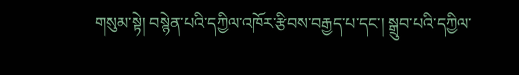གསུམ་སྟེ། བསྙེན་པའི་དཀྱིལ་འཁོར་རྩིབས་བརྒྱད་པ་དང་། སྒྲུབ་པའི་དཀྱིལ་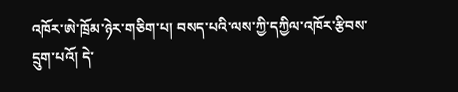འཁོར་ཨེ་ཁྲོམ་ཉེར་གཅིག་པ། བསད་པའི་ལས་ཀྱི་དཀྱིལ་འཁོར་རྩིབས་དྲུག་པའོ། དེ་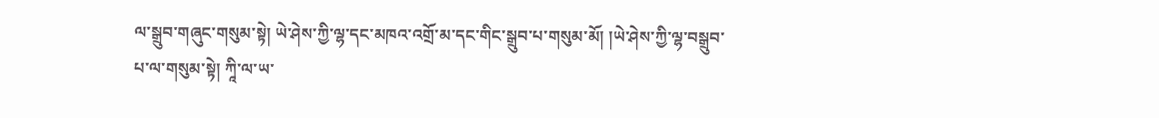ལ་སྒྲུབ་གཞུང་གསུམ་སྟེ། ཡེ་ཤེས་ཀྱི་ལྷ་དང་མཁའ་འགྲོ་མ་དང་གིང་སྒྲུབ་པ་གསུམ་མོ། །ཡེ་ཤེས་ཀྱི་ལྷ་བསྒྲུབ་པ་ལ་གསུམ་སྟེ། ཀཱི་ལ་ཡ་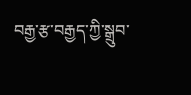བརྒྱ་རྩ་བརྒྱད་ཀྱི་སྒྲུབ་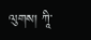ལུགས། ཀཱི་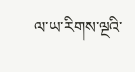ལ་ཡ་རིགས་ལྔའི་